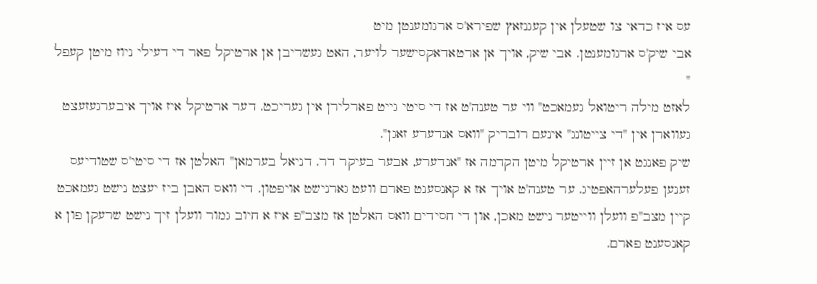עס איז כדאי צו שטעלן אין קעגנזאץ שפירא'ס ארגומענטן מיט
אבי שיק'ס ארגומענטן. אבי שיק, אויך אן ארטאדאקסישער לויער, האט געשריבן אן ארטיקל פאר די דעילי ניוז מיטן קעפל "
לאזט מילה ריטואל געמאכט" ווי ער טענה'ט אז די סיטי גייט פארלירן אין געריכט. דער ארטיקל איז אויך איבערגעזעצט געווארן אין "די צייטונג" אינעם רובריק "וואס אנדערע זאגן".
שיק פאנגט אן זיין ארטיקל מיטן הקדמה אז "אנדערע, אבער בעיקר דר. דניאל בערמאן" האלטן אז די סיטי'ס שטודיעס זענען פעלערהאפטיג. ער טענה'ט אויך אז א קאנסענט פארם וועט גארנישט אויפטון. די וואס האבן ביז יעצט נישט געמאכט קיין מצב"פ וועלן ווייטער נישט מאכן, און די חסידים וואס האלטן אז מצב"פ איז א חיוב גמור וועלן זיך נישט שרעקן פון א קאנסענט פארם.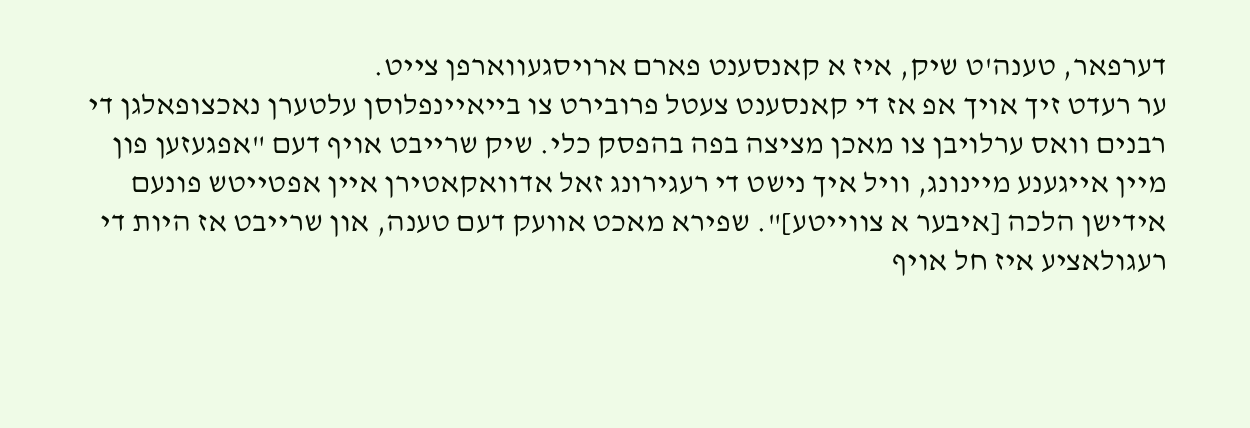דערפאר, טענה'ט שיק, איז א קאנסענט פארם ארויסגעווארפן צייט.
ער רעדט זיך אויך אפ אז די קאנסענט צעטל פרובירט צו בייאיינפלוסן עלטערן נאכצופאלגן די רבנים וואס ערלויבן צו מאכן מציצה בפה בהפסק כלי. שיק שרייבט אויף דעם "אפגעזען פון מיין אייגענע מיינונג, וויל איך נישט די רעגירונג זאל אדוואקאטירן איין אפטייטש פונעם אידישן הלכה [איבער א צווייטע]". שפירא מאכט אוועק דעם טענה, און שרייבט אז היות די רעגולאציע איז חל אויף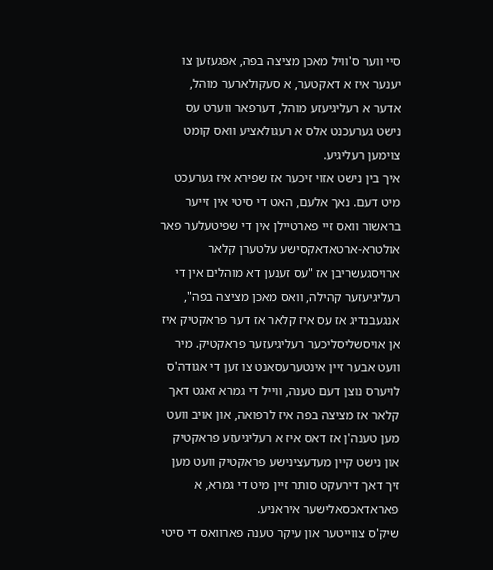סיי ווער ס'וויל מאכן מציצה בפה, אפגעזען צו יענער איז א דאקטער, א סעקולארער מוהל, אדער א רעליגיעזע מוהל, דערפאר ווערט עס נישט גערעכנט אלס א רעגולאציע וואס קומט צוימען רעליגיע.
איך בין נישט אזוי זיכער אז שפירא איז גערעכט מיט דעם. נאך אלעם, האט די סיטי אין זייער
בראשור וואס זיי פארטיילן אין די שפיטעלער פאר אולטרא-ארטאדאקסישע עלטערן קלאר ארויסגעשריבן אז "עס זענען דא מוהלים אין די רעליגיעזער קהילה, וואס מאכן מציצה בפה", אנגעבנדיג אז עס איז קלאר אז דער פראקטיק איז אן אויסשליסליכער רעליגיעזער פראקטיק. מיר וועט אבער זיין אינטערעסאנט צו זען די אגודה'ס לויערס נוצן דעם טענה, ווייל די גמרא זאגט דאך קלאר אז מציצה בפה איז לרפואה, און אויב וועט מען טענה'ן אז דאס איז א רעליגיעזע פראקטיק און נישט קיין מעדעצינישע פראקטיק וועט מען זיך דאך דירעקט סותר זיין מיט די גמרא, א פאראדאכסאלישער איראניע.
שיק'ס צווייטער און עיקר טענה פארוואס די סיטי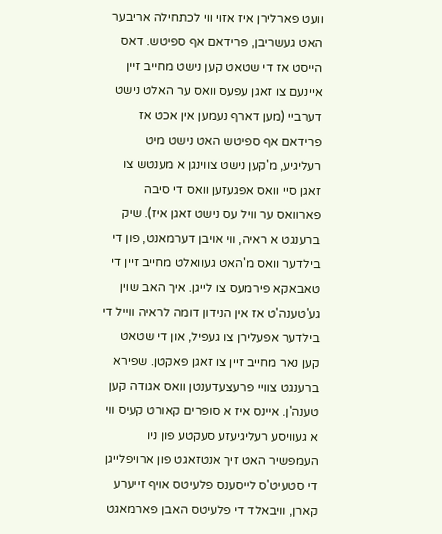וועט פארלירן איז אזוי ווי לכתחילה אריבער האט געשריבן, פרידאם אף ספיטש. דאס הייסט אז די שטאט קען נישט מחייב זיין איינעם צו זאגן עפעס וואס ער האלט נישט דערביי (מען דארף נעמען אין אכט אז פרידאם אף ספיטש האט נישט מיט רעליגיע, מ'קען נישט צווינגן א מענטש צו זאגן סיי וואס אפגעזען וואס די סיבה פארוואס ער וויל עס נישט זאגן איז). שיק ברענגט א ראיה, ווי אויבן דערמאנט, פון די בילדער וואס מ'האט געוואלט מחייב זיין די טאבאקא פירמעס צו לייגן. איך האב שוין גע'טענה'ט אז אין הנידון דומה לראיה ווייל די בילדער אפעלירן צו געפיל, און די שטאט קען נאר מחייב זיין צו זאגן פאקטן. שפירא ברענגט צוויי פרעצעדענטן וואס אגודה קען טענה'ן. איינס איז א סופרים קאורט קעיס ווי א געוויסע רעליגיעזע סעקטע פון ניו העמפשיר האט זיך אנטזאגט פון ארויפלייגן די סטעיט'ס לייסענס פלעיטס אויף זייערע קארן, וויבאלד די פלעיטס האבן פארמאגט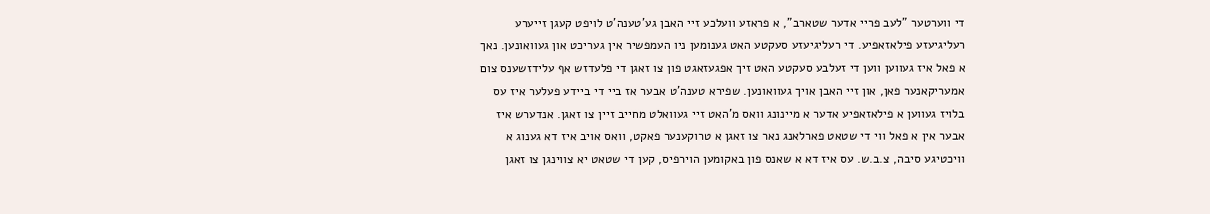די ווערטער "לעב פריי אדער שטארב", א פראזע וועלכע זיי האבן גע'טענה'ט לויפט קעגן זייערע רעליגיעזע פילאזאפיע. די רעליגיעזע סעקטע האט גענומען ניו העמפשיר אין געריכט און געוואונען. נאך א פאל איז געווען ווען די זעלבע סעקטע האט זיך אפגעזאגט פון צו זאגן די פלעדזש אף עלידזשענס צום אמעריקאנער פאן, און זיי האבן אויך געוואונען. שפירא טענה'ט אבער אז ביי די ביידע פעלער איז עס בלויז געווען א פילאזאפיע אדער א מיינונג וואס מ'האט זיי געוואלט מחייב זיין צו זאגן. אנדערש איז אבער אין א פאל ווי די שטאט פארלאנג נאר צו זאגן א טרוקענער פאקט, וואס אויב איז דא גענוג א וויכטיגע סיבה, צ.ב.ש. עס איז דא א שאנס פון באקומען הוירפיס, קען די שטאט יא צווינגן צו זאגן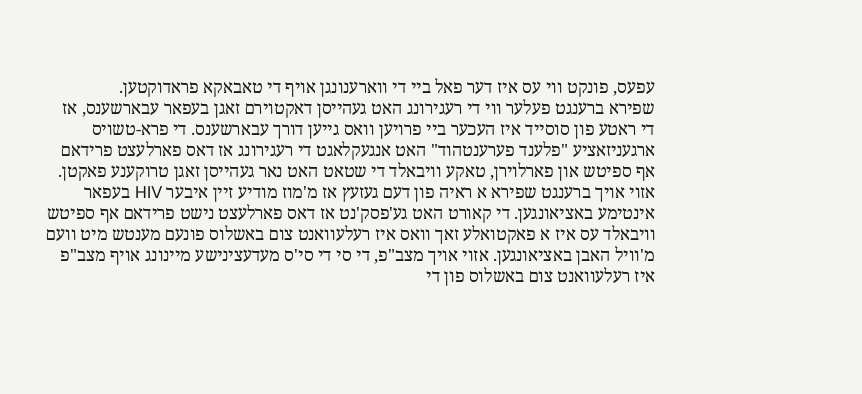עפעס, פונקט ווי עס איז דער פאל ביי די ווארענונגן אויף די טאבאקא פראדוקטען.
שפירא ברענגט פעלער ווי די רעגירונג האט געהייסן דאקטוירם זאגן בעפאר עבארשענס, אז די ראטע פון סוסייד איז העכער ביי פרויען וואס גייען דורך עבארשענס. די פרא-טשויס ארגעניזאציע "פלענד פערענטהוד" האט אנגעקלאגט די רעגירונג אז דאס פארלעצט פרידאם אף ספיטש און פארלוירן, טאקע וויבאלד די שטאט האט נאר געהייסן זאגן טרוקענע פאקטן. אזוי אויך ברענגט שפירא א ראיה פון דעם געזעץ אז מ'מוז מודיע זיין איבער HIV בעפאר אינטימע באציאונגען. די קאורט האט גע'פסק'נט אז דאס פארלעצט נישט פרידאם אף ספיטש וויבאלד עס איז א פאקטואלע זאך וואס איז רעלעוואנט צום באשלוס פונעם מענטש מיט וועם מ'וויל האבן באציאונגען. אזוי אויך מצב"פ, די סי די סי'ס מעדעצינישע מיינונג אויף מצב"פ איז רעלעוואנט צום באשלוס פון די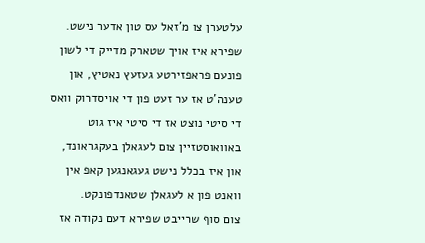עלטערן צו מ'זאל עס טון אדער נישט. שפירא איז אויך שטארק מדייק די לשון פונעם פראפזירטע געזעץ נאטיץ, און טענה'ט אז ער זעט פון די אויסדרוק וואס די סיטי נוצט אז די סיטי איז גוט באוואוסטזיין צום לעגאלן בעקגראונד, און איז בכלל נישט געגאנגען קאפ אין וואנט פון א לעגאלן שטאנדפונקט.
צום סוף שרייבט שפירא דעם נקודה אז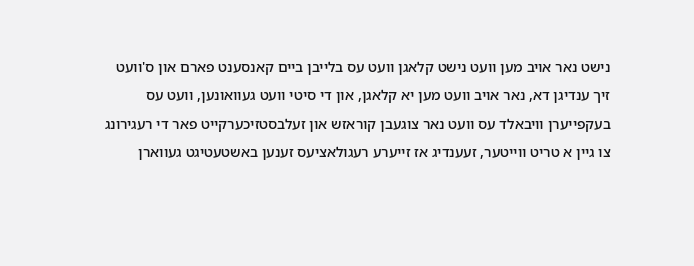נישט נאר אויב מען וועט נישט קלאגן וועט עס בלייבן ביים קאנסענט פארם און ס'וועט זיך ענדיגן דא, נאר אויב וועט מען יא קלאגן, און די סיטי וועט געוואונען, וועט עס בעקפייערן וויבאלד עס וועט נאר צוגעבן קוראזש און זעלבסטזיכערקייט פאר די רעגירונג צו גיין א טריט ווייטער, זעענדיג אז זייערע רעגולאציעס זענען באשטעטיגט געווארן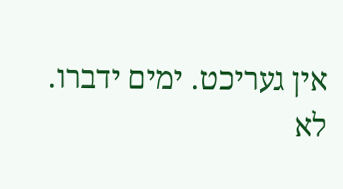אין געריכט. ימים ידברו.
לא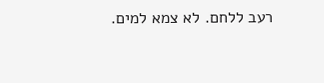רעב ללחם. לא צמא למים.